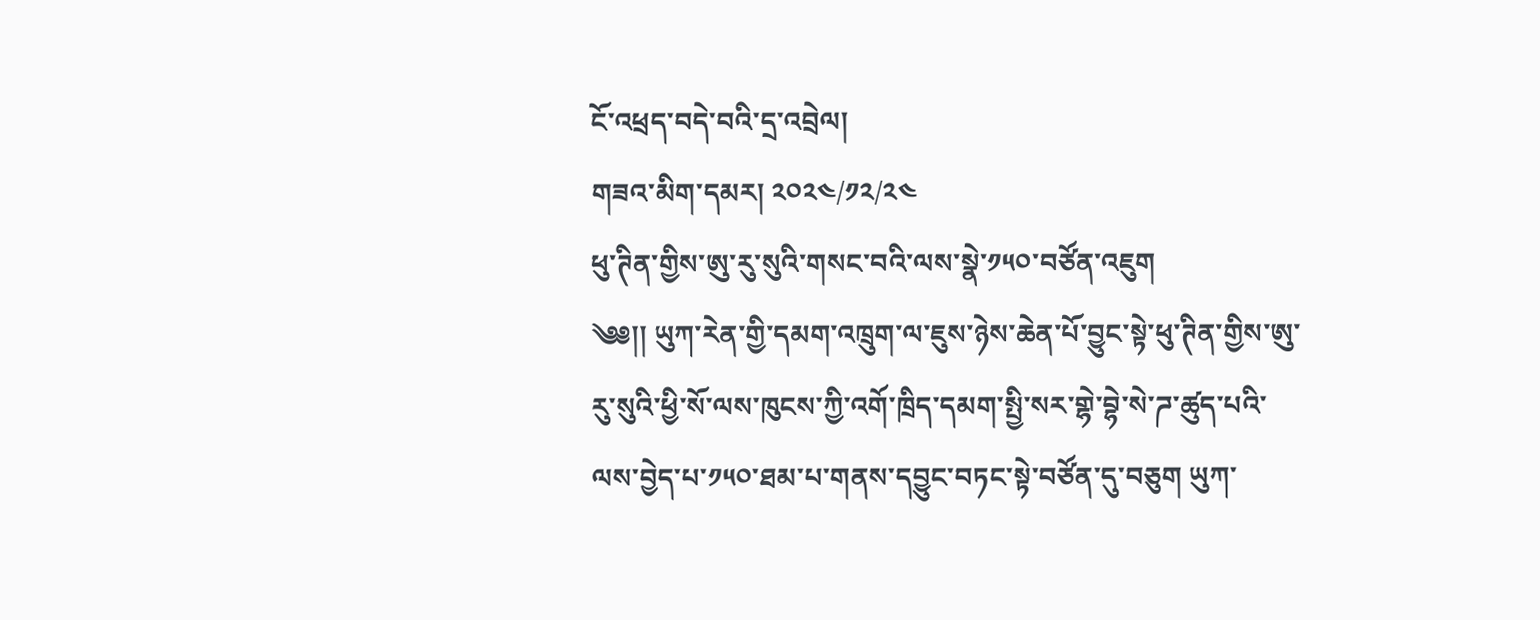ངོ་འཕྲད་བདེ་བའི་དྲ་འབྲེལ།
གཟའ་མིག་དམར། ༢༠༢༤/༡༢/༢༤
ཕུ་ཊིན་གྱིས་ཨུ་རུ་སུའི་གསང་བའི་ལས་སྣེ་༡༥༠་བཙོན་འཇུག
༄༅།། ཡུཀ་རེན་གྱི་དམག་འཁྲུག་ལ་ཇུས་ཉེས་ཆེན་པོ་བྱུང་སྟེ་ཕུ་ཊིན་གྱིས་ཨུ་རུ་སུའི་ཕྱི་སོ་ལས་ཁུངས་ཀྱི་འགོ་ཁྲིད་དམག་སྤྱི་སར་གྷེ་བྷེ་སེ་ཌ་ཚུད་པའི་ལས་བྱེད་པ་༡༥༠་ཐམ་པ་གནས་དབྱུང་བཏང་སྟེ་བཙོན་དུ་བཅུག ཡུཀ་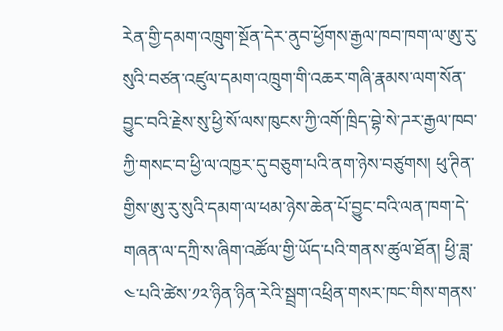རེན་གྱི་དམག་འཁྲུག་སྔོན་དེར་ནུབ་ཕྱོགས་རྒྱལ་ཁབ་ཁག་ལ་ཨུ་རུ་སུའི་བཙན་འཛུལ་དམག་འཁྲུག་གི་འཆར་གཞི་རྣམས་ལག་སོན་བྱུང་བའི་རྗེས་སུ་ཕྱི་སོ་ལས་ཁུངས་ཀྱི་འགོ་ཁྲིད་བྷེ་སེ་ཌར་རྒྱལ་ཁབ་ཀྱི་གསང་བ་ཕྱི་ལ་འཁྱར་དུ་བཅུག་པའི་ནག་ཉེས་བཙུགས། ཕུ་ཊིན་གྱིས་ཨུ་རུ་སུའི་དམག་ལ་ཕམ་ཉེས་ཆེན་པོ་བྱུང་བའི་ལན་ཁག་དེ་གཞན་ལ་དཀྲི་ས་ཞིག་འཚོལ་གྱི་ཡོད་པའི་གནས་ཚུལ་ཐོན། ཕྱི་ཟླ་༤་པའི་ཚེས་༡༢་ཉིན་ཉིན་རེའི་སྦྲག་འཕྲིན་གསར་ཁང་གིས་གནས་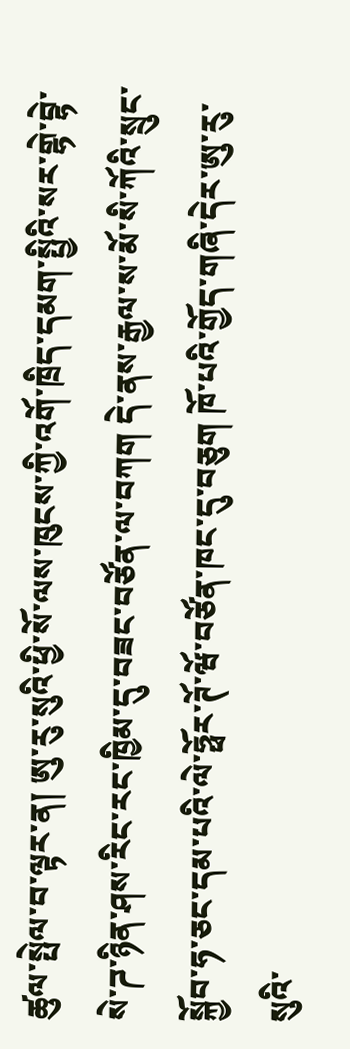ཚུལ་སྤེལ་བ་ལྟར་ན། ཨུ་རུ་སུའི་ཕྱི་སོ་ལས་ཁུངས་ཀྱི་འགོ་ཁྲིད་དམག་སྤྱིའི་སར་གྷེ་བྷེ་སེ་ཌ་ཉིན་ཤས་རིང་རང་ཁྱིམ་དུ་བཟང་བཙོན་ལ་བཀག དེ་ནས་རྒྱལ་ས་མོ་སི་ཀོའི་སྲུང་སྐྱོབ་ཧ་ཅང་དམ་པའི་ལེ་ཧྥོར་ཊོ་ཝོ་བཙོན་ཁང་དུ་བཅུག ཁོ་པའི་གྱོད་གཞི་དེར་ཨུ་རུ་སུའི་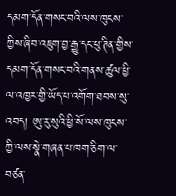དམག་དོན་གསང་བའི་ལས་ཁུངས་ཀྱིས་ཞིབ་འཇུག་བྱ་རྒྱུ་དང་ཕུ་ཊིན་གྱིས་དམག་དོན་གསང་བའི་གནས་ཚུལ་ཕྱི་ལ་འཁྱར་གྱི་ཡོད་པ་འགོག་ཐབས་སུ་འབད། ཨུ་རུ་སུའི་ཕྱི་སོ་ལས་ཁུངས་ཀྱི་ལས་སྣེ་གཞན་པ་ཁག་ཅིག་ལ་བཙན་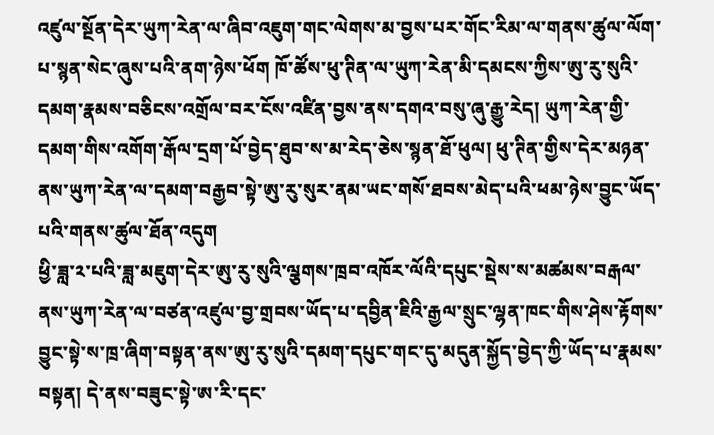འཛུལ་སྔོན་དེར་ཡུཀ་རེན་ལ་ཞིབ་འཇུག་གང་ལེགས་མ་བྱས་པར་གོང་རིམ་ལ་གནས་ཚུལ་ལོག་པ་སྙན་སེང་ཞུས་པའི་ནག་ཉེས་ཕོག ཁོ་ཚོས་ཕུ་ཊིན་ལ་ཡུཀ་རེན་མི་དམངས་ཀྱིས་ཨུ་རུ་སུའི་དམག་རྣམས་བཅིངས་འགྲོལ་བར་ངོས་འཛིན་བྱས་ནས་དགའ་བསུ་ཞུ་རྒྱུ་རེད། ཡུཀ་རེན་གྱི་དམག་གིས་འགོག་རྒོལ་དྲག་པོ་བྱེད་ཐུབ་ས་མ་རེད་ཅེས་སྙན་ཐོ་ཕུལ། ཕུ་ཊིན་གྱིས་དེར་མཉན་ནས་ཡུཀ་རེན་ལ་དམག་བརྒྱབ་སྟེ་ཨུ་རུ་སུར་ནམ་ཡང་གསོ་ཐབས་མེད་པའི་ཕམ་ཉེས་བྱུང་ཡོད་པའི་གནས་ཚུལ་ཐོན་འདུག
ཕྱི་ཟླ་༢་པའི་ཟླ་མཇུག་དེར་ཨུ་རུ་སུའི་ལྕགས་ཁྲབ་འཁོར་ལོའི་དཔུང་སྡེས་ས་མཚམས་བརྒལ་ནས་ཡུཀ་རེན་ལ་བཙན་འཛུལ་བྱ་གྲབས་ཡོད་པ་དབྱིན་ཇིའི་རྒྱལ་སྲུང་ལྷན་ཁང་གིས་ཤེས་རྟོགས་བྱུང་སྟེ་ས་ཁྲ་ཞིག་བསྟན་ནས་ཨུ་རུ་སུའི་དམག་དཔུང་གང་དུ་མདུན་སྐྱོད་བྱེད་ཀྱི་ཡོད་པ་རྣམས་བསྟན། དེ་ནས་བཟུང་སྟེ་ཨ་རི་དང་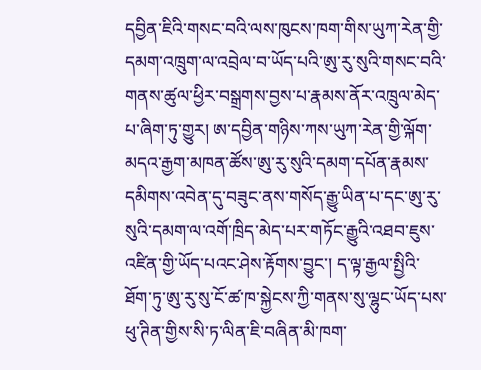དབྱིན་ཇིའི་གསང་བའི་ལས་ཁུངས་ཁག་གིས་ཡུཀ་རེན་གྱི་དམག་འཁྲུག་ལ་འབྲེལ་བ་ཡོད་པའི་ཨུ་རུ་སུའི་གསང་བའི་གནས་ཚུལ་ཕྱིར་བསྒྲགས་བྱས་པ་རྣམས་ནོར་འཁྲུལ་མེད་པ་ཞིག་ཏུ་གྱུར། ཨ་དབྱིན་གཉིས་ཀས་ཡུཀ་རེན་གྱི་ལྐོག་མདའ་རྒྱག་མཁན་ཚོས་ཨུ་རུ་སུའི་དམག་དཔོན་རྣམས་དམིགས་འབེན་དུ་བཟུང་ནས་གསོད་རྒྱུ་ཡིན་པ་དང་ཨུ་རུ་སུའི་དམག་ལ་འགོ་ཁྲིད་མེད་པར་གཏོང་རྒྱུའི་འཐབ་ཇུས་འཛིན་གྱི་ཡོད་པའང་ཤེས་རྟོགས་བྱུང་། ད་ལྟ་རྒྱལ་སྤྱིའི་ཐོག་ཏུ་ཨུ་རུ་སུ་ངོ་ཚ་ཁ་སྐྱེངས་ཀྱི་གནས་སུ་ལྷུང་ཡོད་པས་ཕུ་ཊིན་གྱིས་སི་ཏ་ལིན་ཇི་བཞིན་མི་ཁག་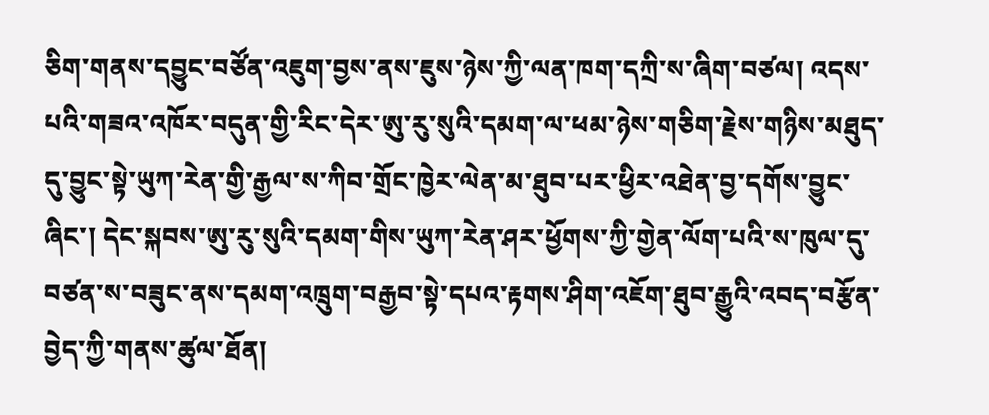ཅིག་གནས་དབྱུང་བཙོན་འཇུག་བྱས་ནས་ཇུས་ཉེས་ཀྱི་ལན་ཁག་དཀྲི་ས་ཞིག་བཙལ། འདས་པའི་གཟའ་འཁོར་བདུན་གྱི་རིང་དེར་ཨུ་རུ་སུའི་དམག་ལ་ཕམ་ཉེས་གཅིག་རྗེས་གཉིས་མཐུད་དུ་བྱུང་སྟེ་ཡུཀ་རེན་གྱི་རྒྱལ་ས་ཀིབ་གྲོང་ཁྱེར་ལེན་མ་ཐུབ་པར་ཕྱིར་འཐེན་བྱ་དགོས་བྱུང་ཞིང་། དེང་སྐབས་ཨུ་རུ་སུའི་དམག་གིས་ཡུཀ་རེན་ཤར་ཕྱོགས་ཀྱི་གྱེན་ལོག་པའི་ས་ཁུལ་དུ་བཙན་ས་བཟུང་ནས་དམག་འཁྲུག་བརྒྱབ་སྟེ་དཔའ་རྟགས་ཤིག་འཇོག་ཐུབ་རྒྱུའི་འབད་བརྩོན་བྱེད་ཀྱི་གནས་ཚུལ་ཐོན།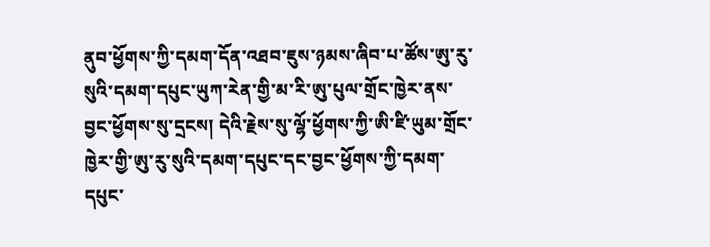ནུབ་ཕྱོགས་ཀྱི་དམག་དོན་འཐབ་ཇུས་ཉམས་ཞིབ་པ་ཚོས་ཨུ་རུ་སུའི་དམག་དཔུང་ཡུཀ་རེན་གྱི་མ་རི་ཨུ་པུལ་གྲོང་ཁྱེར་ནས་བྱང་ཕྱོགས་སུ་དྲངས། དེའི་རྗེས་སུ་ལྷོ་ཕྱོགས་ཀྱི་ཨི་ཛི་ཡུམ་གྲོང་ཁྱེར་གྱི་ཨུ་རུ་སུའི་དམག་དཔུང་དང་བྱང་ཕྱོགས་ཀྱི་དམག་དཔུང་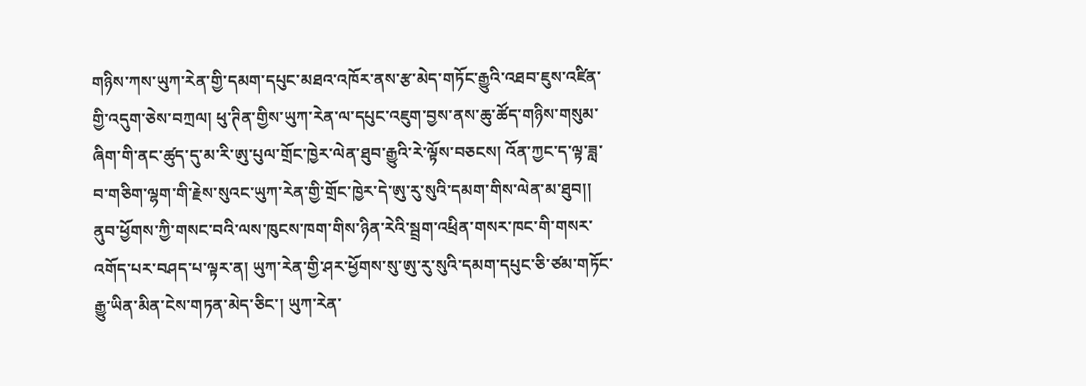གཉིས་ཀས་ཡུཀ་རེན་གྱི་དམག་དཔུང་མཐའ་འཁོར་ནས་རྩ་མེད་གཏོང་རྒྱུའི་འཐབ་ཇུས་འཛིན་གྱི་འདུག་ཅེས་བཀྲལ། ཕུ་ཊིན་གྱིས་ཡུཀ་རེན་ལ་དཔུང་འཇུག་བྱས་ནས་ཆུ་ཚོད་གཉིས་གསུམ་ཞིག་གི་ནང་ཚུད་དུ་མ་རི་ཨུ་པུལ་གྲོང་ཁྱེར་ལེན་ཐུབ་རྒྱུའི་རེ་ལྟོས་བཅངས། འོན་ཀྱང་ད་ལྟ་ཟླ་བ་གཅིག་ལྷག་གི་རྗེས་སུའང་ཡུཀ་རེན་གྱི་གྲོང་ཁྱེར་དེ་ཨུ་རུ་སུའི་དམག་གིས་ལེན་མ་ཐུབ།།
ནུབ་ཕྱོགས་ཀྱི་གསང་བའི་ལས་ཁུངས་ཁག་གིས་ཉིན་རེའི་སྦྲག་འཕྲིན་གསར་ཁང་གི་གསར་འགོད་པར་བཤད་པ་ལྟར་ན། ཡུཀ་རེན་གྱི་ཤར་ཕྱོགས་སུ་ཨུ་རུ་སུའི་དམག་དཔུང་ཅི་ཙམ་གཏོང་རྒྱུ་ཡིན་མིན་ངེས་གཏན་མེད་ཅིང་། ཡུཀ་རེན་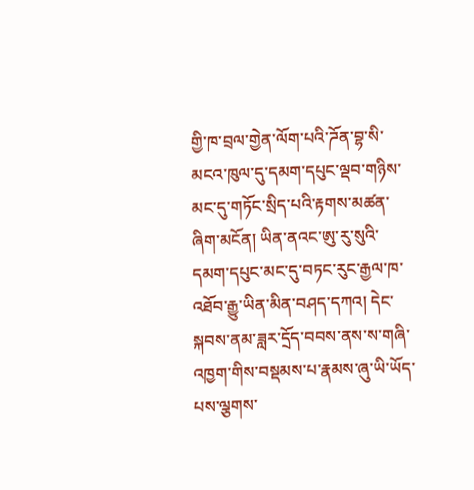གྱི་ཁ་བྲལ་གྱེན་ལོག་པའི་ཌོན་བྷ་སི་མངའ་ཁུལ་དུ་དམག་དཔུང་ལྡབ་གཉིས་མང་དུ་གཏོང་སྲིད་པའི་རྟགས་མཚན་ཞིག་མངོན། ཡིན་ནའང་ཨུ་རུ་སུའི་དམག་དཔུང་མང་དུ་བཏང་རུང་རྒྱལ་ཁ་འཐོབ་རྒྱུ་ཡིན་མིན་བཤད་དཀའ། དེང་སྐབས་ནམ་ཟླར་དྲོད་བབས་ནས་ས་གཞི་འཁྱག་གིས་བསྡམས་པ་རྣམས་ཞུ་ཡི་ཡོད་པས་ལྕགས་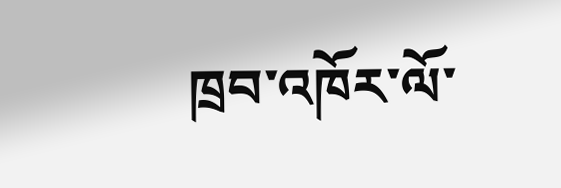ཁྲབ་འཁོར་ལོ་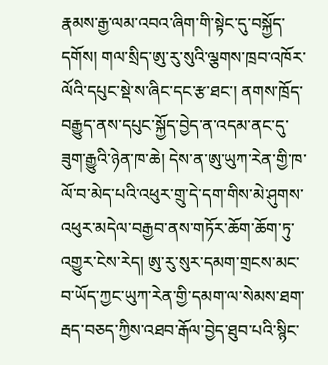རྣམས་རྒྱ་ལམ་འབའ་ཞིག་གི་སྟེང་དུ་བསྐྱོད་དགོས། གལ་སྲིད་ཨུ་རུ་སུའི་ལྕགས་ཁྲབ་འཁོར་ལོའི་དཔུང་སྡེ་ས་ཞིང་དང་རྩ་ཐང་། ནགས་ཁྲོད་བརྒྱུད་ནས་དཔུང་སྐྱོད་བྱེད་ན་འདམ་ནང་དུ་ཟུག་རྒྱུའི་ཉེན་ཁ་ཆེ། དེས་ན་ཨུ་ཡུཀ་རེན་གྱི་ཁ་ལོ་བ་མེད་པའི་འཕུར་གྲུ་དེ་དག་གིས་མེ་ཤུགས་འཕུར་མདེལ་བརྒྱབ་ནས་གཏོར་ཆོག་ཆོག་ཏུ་འགྱུར་ངེས་རེད། ཨུ་རུ་སུར་དམག་གྲངས་མང་བ་ཡོད་ཀྱང་ཡུཀ་རེན་གྱི་དམག་ལ་སེམས་ཐག་རྦད་བཅད་ཀྱིས་འཐབ་རྒོལ་བྱེད་ཐུབ་པའི་སྙིང་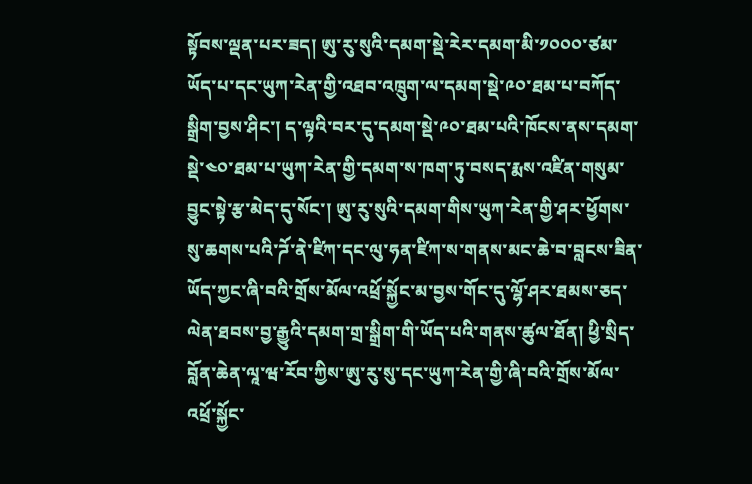སྟོབས་ལྡན་པར་ཟད། ཨུ་རུ་སུའི་དམག་སྡེ་རེར་དམག་མི་༡༠༠༠་ཙམ་ཡོད་པ་དང་ཡུཀ་རེན་གྱི་འཐབ་འཁྲུག་ལ་དམག་སྡེ་༩༠་ཐམ་པ་བཀོད་སྒྲིག་བྱས་ཤིང་། ད་ལྟའི་བར་དུ་དམག་སྡེ་༩༠་ཐམ་པའི་ཁོངས་ནས་དམག་སྡེ་༤༠་ཐམ་པ་ཡུཀ་རེན་གྱི་དམག་ས་ཁག་ཏུ་བསད་རྨས་འཛིན་གསུམ་བྱུང་སྟེ་རྩ་མེད་དུ་སོང་། ཨུ་རུ་སུའི་དམག་གིས་ཡུཀ་རེན་གྱི་ཤར་ཕྱོགས་སུ་ཆགས་པའི་ཌོ་ནེ་ཛིཀ་དང་ལུ་ཧན་ཛིཀ་ས་གནས་མང་ཆེ་བ་བླངས་ཟིན་ཡོད་ཀྱང་ཞི་བའི་གྲོས་མོལ་འཕྲོ་སྐྱོང་མ་བྱས་གོང་དུ་ལྷོ་ཤར་ཐམས་ཅད་ལེན་ཐབས་བྱ་རྒྱུའི་དམག་གྲ་སྒྲིག་གི་ཡོད་པའི་གནས་ཚུལ་ཐོན། ཕྱི་སྲིད་བློན་ཆེན་ལཱ་ཝ་རོབ་ཀྱིས་ཨུ་རུ་སུ་དང་ཡུཀ་རེན་གྱི་ཞི་བའི་གྲོས་མོལ་འཕྲོ་སྐྱོང་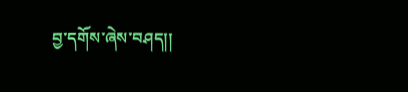བྱ་དགོས་ཞེས་བཤད།།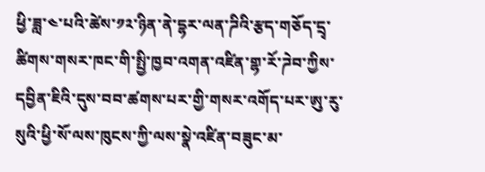ཕྱི་ཟླ་༤་པའི་ཚེས་༡༢་ཉིན་ནེ་དྷར་ལན་ཌིའི་རྩད་གཅོད་དྲྭ་ཚིགས་གསར་ཁང་གི་སྤྱི་ཁྱབ་འགན་འཛིན་གྷ་རོ་ཌེབ་ཀྱིས་དབྱིན་ཇིའི་དུས་བབ་ཚགས་པར་གྱི་གསར་འགོད་པར་ཨུ་རུ་སུའི་ཕྱི་སོ་ལས་ཁུངས་ཀྱི་ལས་སྣེ་འཛིན་བཟུང་མ་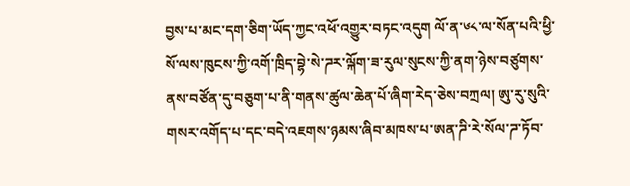བྱས་པ་མང་དག་ཅིག་ཡོད་ཀྱང་འཕོ་འགྱུར་བཏང་འདུག ལོ་ན་༦༨་ལ་སོན་པའི་ཕྱི་སོ་ལས་ཁུངས་ཀྱི་འགོ་ཁྲིད་བྷེ་སེ་ཌར་ལྐོག་ཟ་རུལ་སུངས་ཀྱི་ནག་ཉེས་བཙུགས་ནས་བཙོན་དུ་བཅུག་པ་ནི་གནས་ཚུལ་ཆེན་པོ་ཞིག་རེད་ཅེས་བཀྲལ། ཨུ་རུ་སུའི་གསར་འགོད་པ་དང་བདེ་འཇགས་ཉམས་ཞིབ་མཁས་པ་ཨན་ཌི་རེ་སོལ་ཌ་ཏོབ་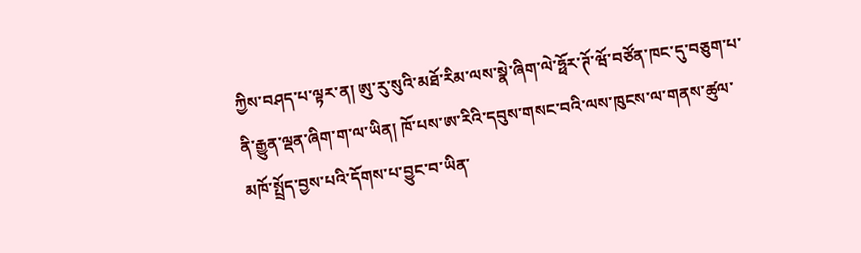ཀྱིས་བཤད་པ་ལྟར་ན། ཨུ་རུ་སུའི་མཐོ་རིམ་ལས་སྣེ་ཞིག་ལེ་ཧྥོར་ཊོ་ཝོ་བཙོན་ཁང་དུ་བཅུག་པ་ནི་རྒྱུན་ལྡན་ཞིག་ག་ལ་ཡིན། ཁོ་པས་ཨ་རིའི་དབུས་གསང་བའི་ལས་ཁུངས་ལ་གནས་ཚུལ་མཁོ་སྤྲོད་བྱས་པའི་དོགས་པ་བྱུང་བ་ཡིན་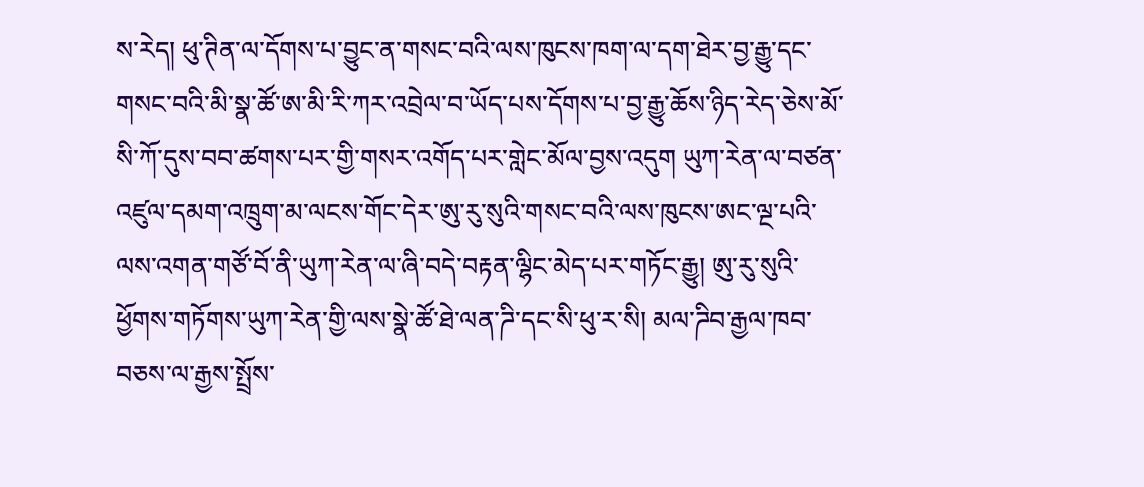ས་རེད། ཕུ་ཊིན་ལ་དོགས་པ་བྱུང་ན་གསང་བའི་ལས་ཁུངས་ཁག་ལ་དག་ཐེར་བྱ་རྒྱུ་དང་གསང་བའི་མི་སྣ་ཚོ་ཨ་མི་རི་ཀར་འབྲེལ་བ་ཡོད་པས་དོགས་པ་བྱ་རྒྱུ་ཆོས་ཉིད་རེད་ཅེས་མོ་སི་ཀོ་དུས་བབ་ཚགས་པར་གྱི་གསར་འགོད་པར་གླེང་མོལ་བྱས་འདུག ཡུཀ་རེན་ལ་བཙན་འཛུལ་དམག་འཁྲུག་མ་ལངས་གོང་དེར་ཨུ་རུ་སུའི་གསང་བའི་ལས་ཁུངས་ཨང་ལྔ་པའི་ལས་འགན་གཙོ་བོ་ནི་ཡུཀ་རེན་ལ་ཞི་བདེ་བརྟན་ལྷིང་མེད་པར་གཏོང་རྒྱུ། ཨུ་རུ་སུའི་ཕྱོགས་གཏོགས་ཡུཀ་རེན་གྱི་ལས་སྣེ་ཚོ་ཐེ་ལན་ཌི་དང་སི་ཕུ་ར་སི། མལ་ཌིབ་རྒྱལ་ཁབ་བཅས་ལ་རྒྱས་སྤྲོས་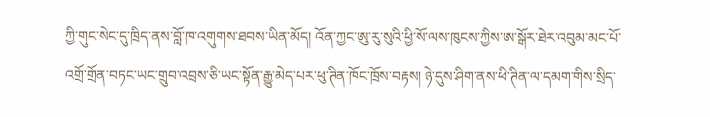ཀྱི་གུང་སེང་དུ་ཁྲིད་ནས་བློ་ཁ་འགུགས་ཐབས་ཡིན་མོད། འོན་ཀྱང་ཨུ་རུ་སུའི་ཕྱི་སོ་ལས་ཁུངས་ཀྱིས་ཨ་སྒོར་ཐེར་འབུམ་མང་པོ་འགྲོ་གྲོན་བཏང་ཡང་གྲུབ་འབྲས་ཅི་ཡང་སྟོན་རྒྱུ་མེད་པར་ཕུ་ཊིན་ཁོང་ཁྲོས་བརྟས། ཉེ་དུས་ཤིག་ནས་ཕི་ཊིན་ལ་དམག་གིས་སྲིད་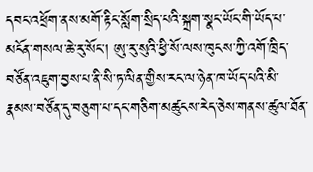དབང་འཕྲོག་ནས་མགོ་རྟིང་སློག་སྲིད་པའི་སྐྲག་སྣང་ཡོང་གི་ཡོད་པ་མངོན་གསལ་ཆེ་རུ་སོང་། ཨུ་རུ་སུའི་ཕྱི་སོ་ལས་ཁུངས་ཀྱི་འགོ་ཁྲིད་བཙོན་འཇུག་བྱས་པ་ནི་སི་ཏ་ལིན་གྱིས་རང་ལ་ཉེན་ཁ་ཡོད་པའི་མི་རྣམས་བཙོན་དུ་བཅུག་པ་དང་གཅིག་མཚུངས་རེད་ཅེས་གནས་ཚུལ་ཐོན་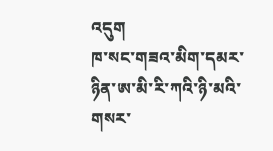འདུག
ཁ་སང་གཟའ་མིག་དམར་ཉིན་ཨ་མི་རི་ཀའི་ཉི་མའི་གསར་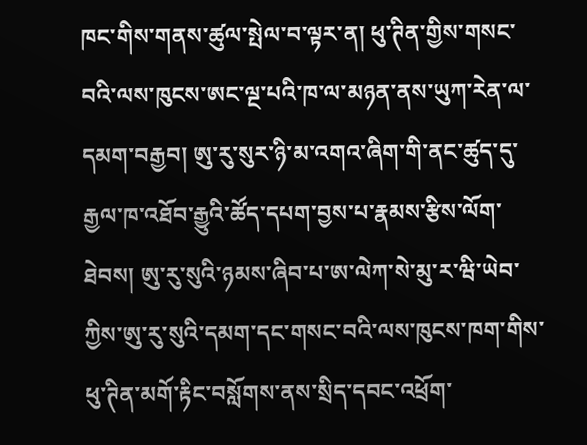ཁང་གིས་གནས་ཚུལ་སྤེལ་བ་ལྟར་ན། ཕུ་ཊིན་གྱིས་གསང་བའི་ལས་ཁུངས་ཨང་ལྔ་པའི་ཁ་ལ་མཉན་ནས་ཡུཀ་རེན་ལ་དམག་བརྒྱབ། ཨུ་རུ་སུར་ཉི་མ་འགའ་ཞིག་གི་ནང་ཚུད་དུ་རྒྱལ་ཁ་འཐོབ་རྒྱུའི་ཚོད་དཔག་བྱས་པ་རྣམས་རྩིས་ལོག་ཐེབས། ཨུ་རུ་སུའི་ཉམས་ཞིབ་པ་ཨ་ལེཀ་སེ་མུ་ར་ཝི་ཡེབ་ཀྱིས་ཨུ་རུ་སུའི་དམག་དང་གསང་བའི་ལས་ཁུངས་ཁག་གིས་ཕུ་ཊིན་མགོ་རྟིང་བསློགས་ནས་སྲིད་དབང་འཕྲོག་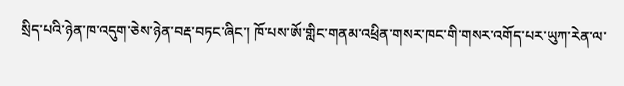སྲིད་པའི་ཉེན་ཁ་འདུག་ཅེས་ཉེན་བརྡ་བཏང་ཞིང་། ཁོ་པས་ཨོ་གླིང་གནམ་འཕྲིན་གསར་ཁང་གི་གསར་འགོད་པར་ཡུཀ་རེན་ལ་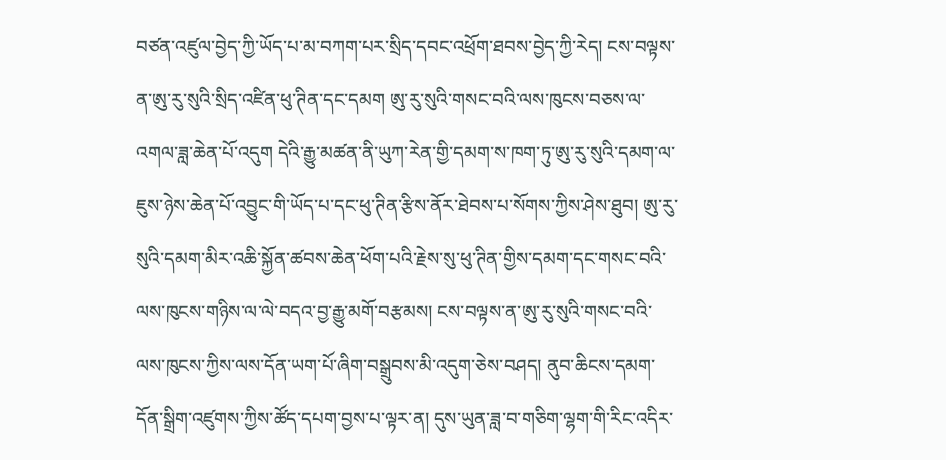བཙན་འཛུལ་བྱེད་ཀྱི་ཡོད་པ་མ་བཀག་པར་སྲིད་དབང་འཕྲོག་ཐབས་བྱེད་ཀྱི་རེད། ངས་བལྟས་ན་ཨུ་རུ་སུའི་སྲིད་འཛིན་ཕུ་ཊིན་དང་དམག ཨུ་རུ་སུའི་གསང་བའི་ལས་ཁུངས་བཅས་ལ་འགལ་ཟླ་ཆེན་པོ་འདུག དེའི་རྒྱུ་མཚན་ནི་ཡུཀ་རེན་གྱི་དམག་ས་ཁག་ཏུ་ཨུ་རུ་སུའི་དམག་ལ་ཇུས་ཉེས་ཆེན་པོ་འབྱུང་གི་ཡོད་པ་དང་ཕུ་ཊིན་རྩིས་ནོར་ཐེབས་པ་སོགས་ཀྱིས་ཤེས་ཐུབ། ཨུ་རུ་སུའི་དམག་མིར་འཆི་སྐྱོན་ཚབས་ཆེན་ཕོག་པའི་རྗེས་སུ་ཕུ་ཊིན་གྱིས་དམག་དང་གསང་བའི་ལས་ཁུངས་གཉིས་ལ་ལེ་བདའ་བྱ་རྒྱུ་མགོ་བརྩམས། ངས་བལྟས་ན་ཨུ་རུ་སུའི་གསང་བའི་ལས་ཁུངས་ཀྱིས་ལས་དོན་ཡག་པོ་ཞིག་བསྒྲུབས་མི་འདུག་ཅེས་བཤད། ནུབ་ཆིངས་དམག་དོན་སྒྲིག་འཛུགས་ཀྱིས་ཚོད་དཔག་བྱས་པ་ལྟར་ན། དུས་ཡུན་ཟླ་བ་གཅིག་ལྷག་གི་རིང་འདིར་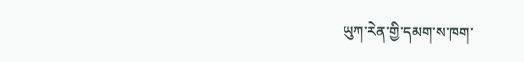ཡུཀ་རེན་གྱི་དམག་ས་ཁག་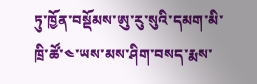ཏུ་ཁྱོན་བསྡོམས་ཨུ་རུ་སུའི་དམག་མི་ཁྲི་ཚོ་༤་ཡས་མས་ཤིག་བསད་རྨས་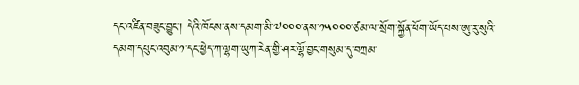དང་འཛིན་བཟུང་བྱུང་། དེའི་ཁོངས་ནས་དམག་མི་༧༠༠༠་ནས་༡༥༠༠༠་ཙམ་ལ་སྲོག་སྐྱོན་ཕོག་ཡོད་པས་ཨུ་རུ་སུའི་དམག་དཔུང་འབུམ་༡་དང་ཕྱེད་ཀ་ལྷག་ཡུཀ་རེན་གྱི་ཤར་ལྷོ་བྱང་གསུམ་དུ་བཀྲམ་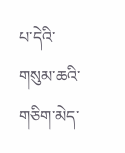པ་དེའི་གསུམ་ཆའི་གཅིག་མེད་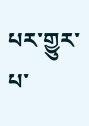པར་གྱུར་པ་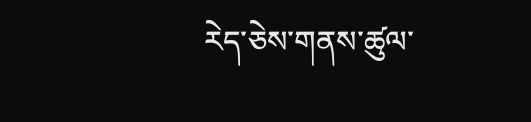རེད་ཅེས་གནས་ཚུལ་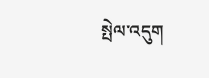སྤེལ་འདུག